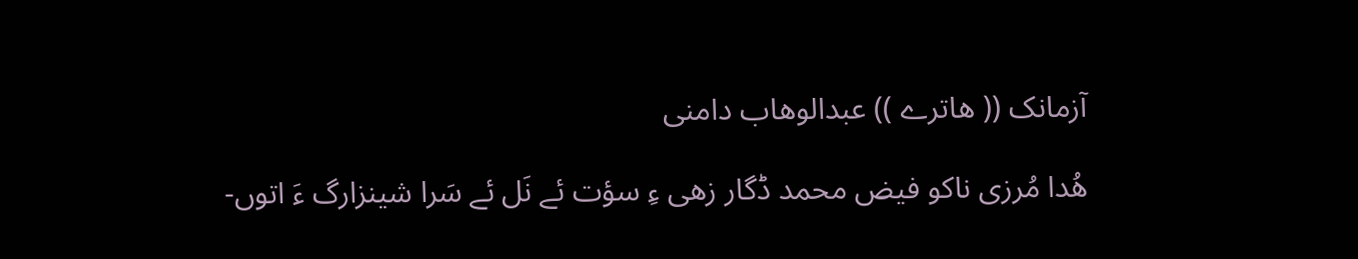آزمانک (( ھاترے )) عبدالوھاب دامنی

ھُدا مُرزی ناکو فیض محمد ڈگار زھی ءِ سؤت ئے نَل ئے سَرا شینزارگ ءَ اتوں-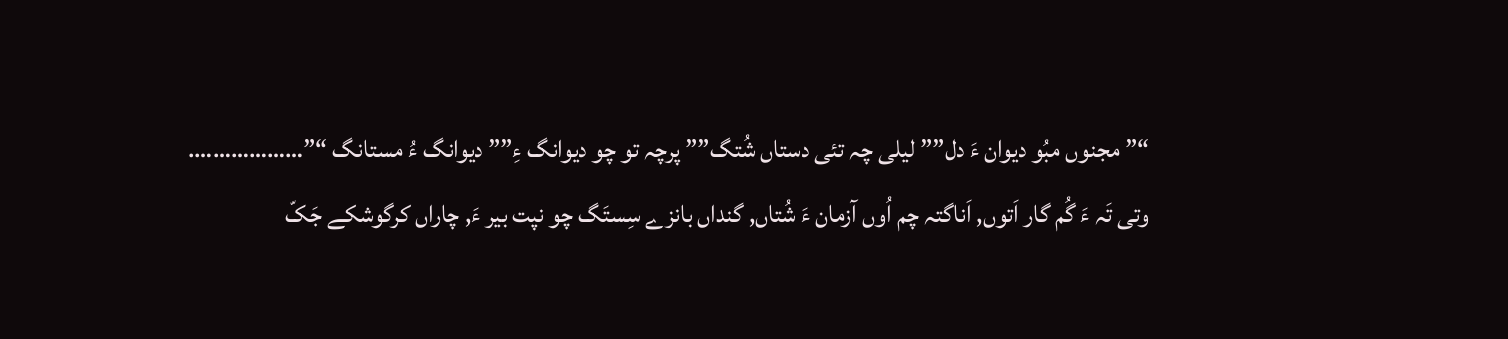“” مجنوں مبُو دیوان ءَ دل”” لیلی چہ تئی دستاں شُتگ”” پرچہ تو چو دیوانگ ءِ”” دیوانگ ءُ مستانگ “”……………….
وتی تَہ ءَ گُم گار اَتوں, اَناگتہ چم اُوں آزمان ءَ شُتاں, گنداں بانزے سِستَگ چو نپت بیر ءَ, چاراں کرگوشکے جَکّ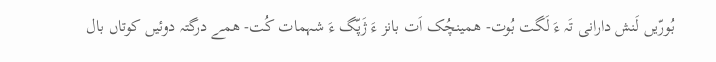بُورّیں لَنش دارانی تَہ ءَ لَگت بُوت- ھمینچُک اَت بانز ءَ ژَپّگ ءَ شہمات کُت- ھمے درگتہ دوئیں کوتاں بال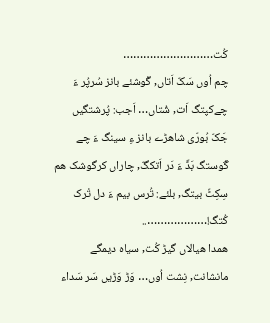کُت………………………
چم اُوں سَکّ اَتاں, گْوشئے بانز سُرپُر ءَ چےکپتگ اَت, شُتاں… اَجب: پُرشتگیں جَکّ بُورّی شاھڑے بانز ءِ سینگ ءَ چے گْوستگ بَڈّ ءَ دَر اَتکگّ, چاراں کرگوشک ھم سِکِٹّ بیتگ, بلئے: تُرس بیم ءَ دل تْرک کُتگ!………………..
ھمدا ھیالاں گیڑ کُت, سیاہ دیمگے مانشانت, نِشت اُوں… وَڑ وَڑیں سَر سَداء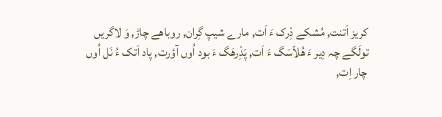کریز اَتنت, مُشکے دِْرک ءَ اَت, مارے شیپ گِران, روباھے چاڑ, وَ لاگریں تولَگے چہ دِیر ءَ ھُلاّسَگ ءَ اَت, پَدِْرھَگ ءَ بود اُوں آؤرت, پاد اَتک ءُ نَل اُوں چار اِت,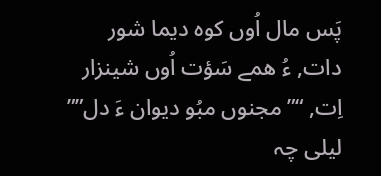پَس مال اُوں کوہ دیما شور دات, ءُ ھمے سَؤت اُوں شینزار اِت, “” مجنوں مبُو دیوان ءَ دل”” لیلی چہ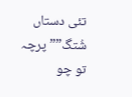تئی دستاں شُتگ”” پرچہ تو چو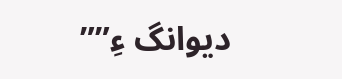دیوانگ ءِ””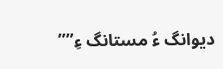دیوانگ ءُ مستانگ ءِ””